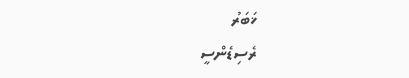ޚަބަރު
ރެސިޑެންސީ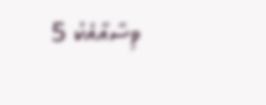ވިސާއާއެކު 5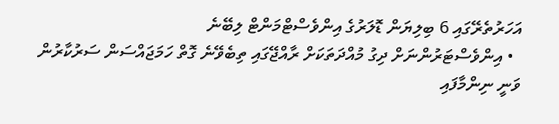އަހަރުތެރޭގައި 6 ބިލިޔަން ޑޮލަރުގެ އިންވެސްޓްމަންޓް ލިބޭނެ
  • އިންވެސްޓަރުންނަށް ދިގު މުއްދަތަކަށް ރާއްޖޭގައި ތިބެވޭނެ ގޮތް ހަމަޖައްސަން ސަރުކާރުން ވަނީ ނިންމާފައި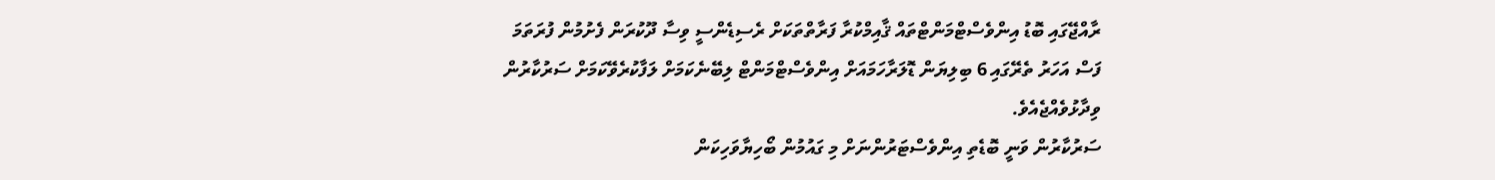ރާއްޖޭގައި ބޮޑު އިންވެސްޓްމަންޓްތައް ޤާއިމްކުރާ ފަރާތްތަކަށް ރެސިޑެންސީ ވިސާ ދޫކުރަން ފެށުމުން ފުރަތަމަ ފަސް އަހަރު ތެރޭގައި 6 ބިލިޔަން ޑޮލަރާހަމައަށް އިންވެސްޓްމަންޓް ލިބޭނެކަމަށް ލަފާކުރެވޭކަމަށް ސަރުކާރުން ވިދާޅުވެއްޖެއެވެ.
ސަރުކާރުން ވަނީ ބޮޑެތި އިންވެސްޓަރުންނަށް މި ގައުމުން ބޯހިޔާވަހިކަން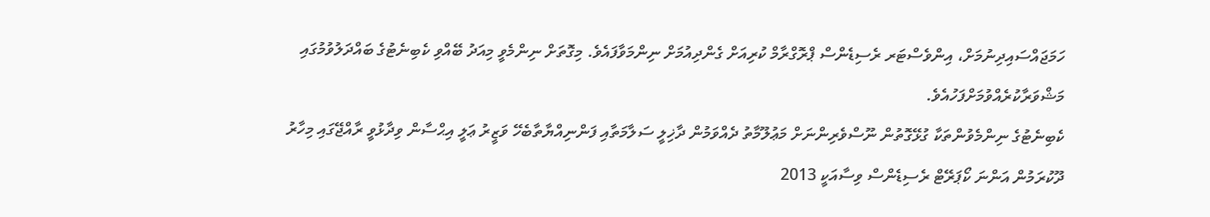ހަމަޖައްސައިދިނުމަށް، އިންވެސްޓަރ ރެސިޑެންސް ޕްރޮގްރާމް ކުރިއަށް ގެންދިއުމަށް ނިންމަވާފައެވެ. މިގޮތަށް ނިންމެވީ މިއަދު ބޭއްވި ކެބިނެޓުގެ ބައްދަލުވުމުގައި މަޝްވަރާކުރެއްވުމަށްފަހުއެވެ.
ކެބިނެޓުގެ ނިންމެވުންތަކާ ގުޅޭގޮތުން ނޫސްވެރިންނަށް މަޢުލޫމާތު ދެއްވަމުން ދާޚިލީ ސަލާމަތާއި ފަންނިއްޔާތާބެހޭ ވަޒީރު ޢަލީ އިޙްސާން ވިދާޅުވީ ރާއްޖޭގައި މިހާރު ދޫކުރަމުން އަންނަ ކޯޕަރޭޓް ރެސިޑެންސް ވިސާއަކީ 2013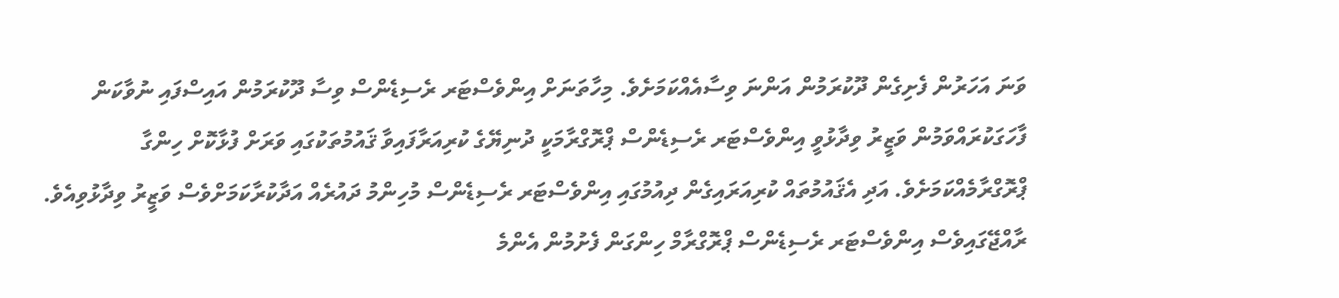ވަނަ އަހަރުން ފެށިގެން ދޫކުރަމުން އަންނަ ވިސާއެއްކަމަށެވެ. މިހާތަނަށް އިންވެސްޓަރ ރެސިޑެންސް ވިސާ ދޫކުރަމުން އައިސްފައި ނުވާކަން ފާހަގަކުރައްވަމުން ވަޒީރު ވިދާޅުވީ އިންވެސްޓަރ ރެސިޑެންސް ޕްރޮގްރާމަކީ ދުނިޔޭގެ ކުރިއަރާފައިވާ ޤައުމުތަކުގައި ވަރަށް ފުޅާކޮށް ހިންގާ ޕްރޮގްރާމެއްކަމަށެވެ. އަދި އެޤައުމުތައް ކުރިއަރައިގެން ދިއުމުގައި އިންވެސްޓަރ ރެސިޑެންސް މުހިންމު ދައުރެއް އަދާކުރާކަމަށްވެސް ވަޒީރު ވިދާޅުވިއެވެ.
ރާއްޖޭގައިވެސް އިންވެސްޓަރ ރެސިޑެންސް ޕްރޮގްރާމް ހިންގަން ފެށުމުން އެންމެ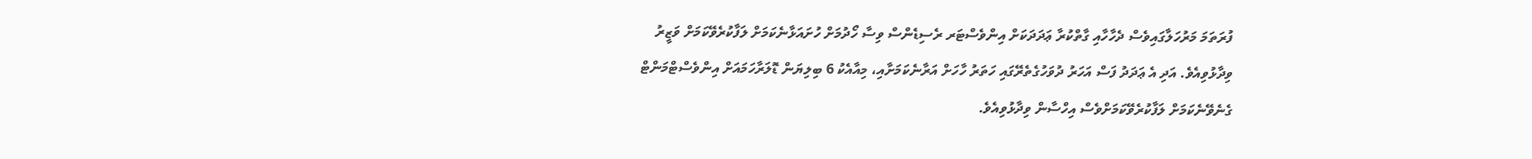ފުރަތަމަ މަރުހަލާގައިވެސް ދެހާހާއި ގާތްކުރާ ޢަދަދަކަށް އިންވެސްޓަރ ރެސިޑެންސް ވިސާ ހޯދުމަށް ހުށައަޅާނެކަމަށް ލަފާކުރެވޭކަމަށް ވަޒީރު ވިދާޅުވިއެވެ. އަދި އެ ޢަދަދު ފަސް އަހަރު ދުވަހުގެތެރޭގައި ހަތަރު ހާހަށް އަރާނެކަމަށާއި، މިއާއެކު 6 ބިލިޔަން ޑޮލަރާހަމައަށް އިންވެސްޓްމަންޓް ގެނެވޭނެކަމަށް ލަފާކުރެވޭކަމަށްވެސް އިހްސާން ވިދާޅުވިއެވެ.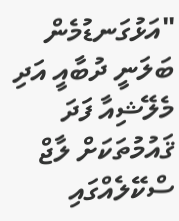"އަޅުގަނޑުމެން ބަލަނީ ދުބާއީ އަދި މެލޭޝިއާ ފަދަ ޤައުމުތަކަށް ލާޖް ސްކޭލެއްގައި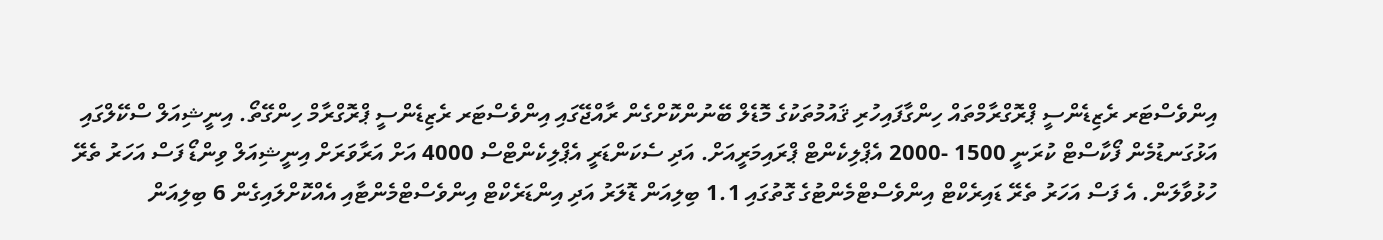އިންވެސްޓަރ ރެޒިޑެންސީ ޕްރޮގްރާމްތައް ހިންގާފައިހުރި ޤައުމުތަކުގެ މޮޑެލް ބޭނުންކޮށްގެން ރާއްޖޭގައި އިންވެސްޓަރ ރެޒިޑެންސީ ޕްރޮގްރާމް ހިންގޭތޯ. އިނީޝިއަލް ސްކޭލްގައި އަޅުގަނޑުމެން ފޯކާސްޓް ކުރަނީ 1500 -2000 އެޕްލިކެންޓް ޕްރައިމަރީއަށް. އަދި ސެކަންޑަރީ އެޕްލިކެންޓްސް 4000 އަށް އަރާވަރަށް އިނީޝިއަލް ވިންޑޯ ފަސް އަހަރު ތެރޭ ހުޅުވާލަން. އެ ފަސް އަހަރު ތެރޭ ޑައިރެކްޓް އިންވެސްޓްމެންޓުގެ ގޮތުގައި 1.1 ބިލިއަން ޑޮލަރު އަދި އިންޑަރެކްޓް އިންވެސްޓްމެންޓާއި އެއްކޮށްލައިގެން 6 ބިލިއަން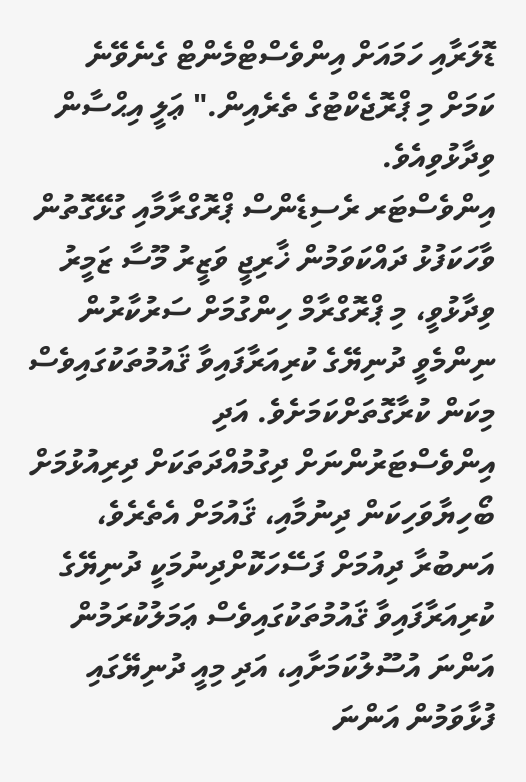ޑޮލަރާއި ހަމައަށް އިންވެސްޓްމެންޓް ގެނެވޭނެ ކަމަށް މި ޕްރޮޖެކްޓުގެ ތެރެއިން." ޢަލީ އިޙްސާން ވިދާޅުވިއެވެ.
އިންވެސްޓަރ ރެސިޑެންސް ޕްރޮގްރާމާއި ގުޅޭގޮތުން ވާހަކަފުޅު ދައްކަވަމުން ޚާރިޖީ ވަޒީރު މޫސާ ޒަމީރު ވިދާޅުވީ، މި ޕްރޮގްރާމް ހިންގުމަށް ސަރުކާރުން ނިންމެވީ ދުނިޔޭގެ ކުރިއަރާފައިވާ ޤައުމުތަކުގައިވެސް މިކަން ކުރާގޮތަށްކަމަށެވެ. އަދި އިންވެސްޓަރުންނަށް ދިގުމުއްދަތަކަށް ދިރިއުޅުމަށް ބޯހިޔާވަހިކަން ދިނުމާއި، ޤައުމަށް އެތެރެވެ، އަނބުރާ ދިއުމަށް ފަސޭހަކޮށްދިނުމަކީ ދުނިޔޭގެ ކުރިއަރާފައިވާ ޤައުމުތަކުގައިވެސް ޢަމަލުކުރަމުން އަންނަ އުސޫލުކަމަށާއި، އަދި މިއީ ދުނިޔޭގައި ފުޅާވަމުން އަންނަ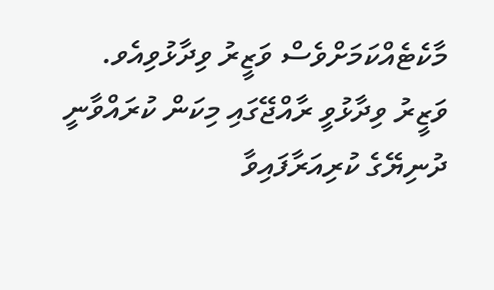މާކެޓެއްކަމަށްވެސް ވަޒީރު ވިދާޅުވިއެވ.
ވަޒީރު ވިދާޅުވީ ރާއްޖޭގައި މިކަން ކުރައްވާނީ ދުނިޔޭގެ ކުރިއަރާފައިވާ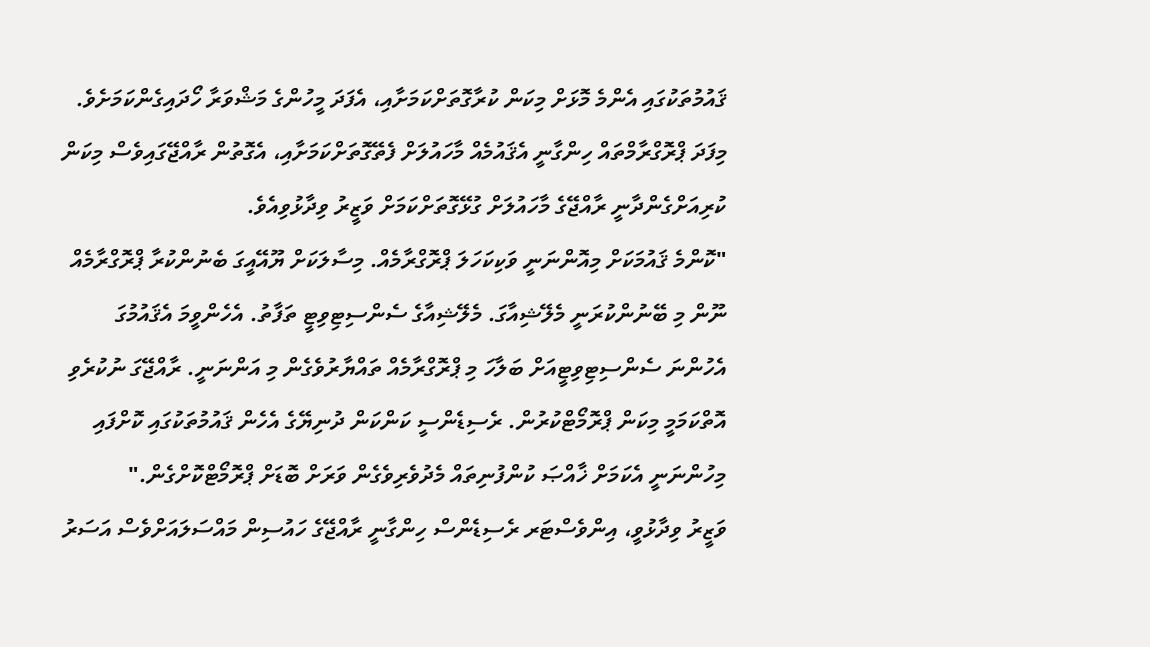ޤައުމުތަކުގައި އެންމެ މޮޅަށް މިކަން ކުރާގޮތަށްކަމަށާއި، އެފަދަ މީހުންގެ މަޝްވަރާ ހޯދައިގެންކަމަށެވެ. މިފަދަ ޕްރޮގްރާމްތައް ހިންގާނީ އެޤައުމެއް މާހައުލަށް ފެތޭގޮތަށްކަމަށާއި، އެގޮތުން ރާއްޖޭގައިވެސް މިކަން ކުރިއަށްގެންދާނީ ރާއްޖޭގެ މާހައުލަށް ގުޅޭގޮތަށްކަމަށް ވަޒީރު ވިދާޅުވިއެވެ.
"ކޮންމެ ޤައުމަކަށް މިއޮންނަނީ ވަކިކަހަލަ ޕްރޮގްރާމެއް. މިސާލަކަށް ޔޫއޭއީގަ ބެނުންކުރާ ޕްރޮގްރާމެއް ނޫން މި ބޭނުންކުރަނީ މެލޭޝިއާގަ. މެލޭޝިއާގެ ސެންސިޓިވިޓީ ތަފާތު. އެހެންވީމަ އެޤައުމުގަ އެހުންނަ ސެންސިޓިވިޓީއަށް ބަލާހަ މި ޕްރޮގްރާމެއް ތައްޔާރުވެގެން މި އަންނަނީ. ރާއްޖޭގަ ނުކުރެވި އޮތްކަމަމީ މިކަން ޕްރޮމޯޓްކުރުން. ރެސިޑެންސީ ކަންކަން ދުނިޔޭގެ އެހެން ޤައުމުތަކުގައި ކޮށްފައި މިހުންނަނީ އެކަމަށް ޚާއްޞަ ކުންފުނިތައް މެދުވެރިވެގެން ވަރަށް ބޮޑަށް ޕްރޮމޯޓްކޮށްގެން."
ވަޒީރު ވިދާޅުވީ، އިންވެސްޓަރ ރެސިޑެންސް ހިންގާނީ ރާއްޖޭގެ ހައުސިން މައްސަލައަށްވެސް އަސަރު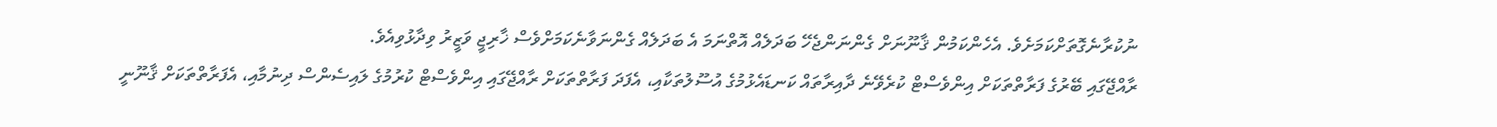ނުކުރާނެގޮތަށްކަމަށެވެ. އެހެންކަމުން ޤާނޫނަށް ގެންނަންޖެހޭ ބަދަލެއް އޮތްނަމަ އެ ބަދަލެއް ގެންނަވާނެކަމަށްވެސް ޚާރިޖީ ވަޒީރު ވިދާޅުވިއެވެ.
ރާއްޖޭގައި ބޭރުގެ ފަރާތްތަކަށް އިންވެސްޓް ކުރެވޭނެ ދާއިރާތައް ކަނޑައެޅުމުގެ އުސޫލުތަކާއި، އެފަދަ ފަރާތްތަކަށް ރާއްޖޭގައި އިންވެސްޓް ކުރުމުގެ ލައިސެންސް ދިނުމާއި، އެފަރާތްތަކަށް ޤާނޫނީ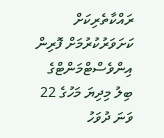ރައްކާތެރިކަށް ކަށަވަރުކުރުމަށް ފޮރިން އިންވެސްޓްމަންޓްގެ ބިލު މިދިޔަ މަހުގެ 22 ވަނަ ދުވަހު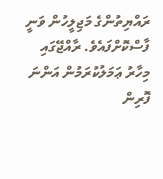ރައްޔިތުންގެ މަޖިލީހުން ވަނީ ފާސްކޮށްފައެވެ. ރާއްޖޭގައި މިހާރު ޢަމަލުކުރަމުން އަންނަ ފޮރިން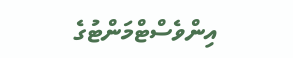އިންވެސްޓްމަންޓުގެ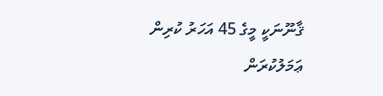ޤާނޫނަކީ މީގެ 45 އަހަރު ކުރިން ޢަމަލުކުރަން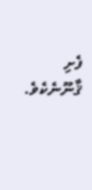ފެށި ޤާނޫނެކެވެ.